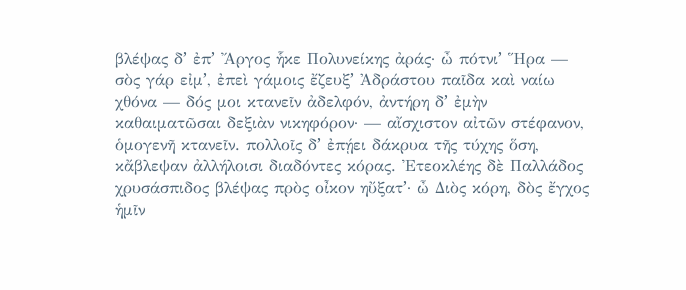βλέψας δʼ ἐπʼ Ἄργος ἧκε Πολυνείκης ἀράς· ὦ πότνιʼ Ἥρα — σὸς γάρ εἰμʼ, ἐπεὶ γάμοις ἔζευξʼ Ἀδράστου παῖδα καὶ ναίω χθόνα — δός μοι κτανεῖν ἀδελφόν, ἀντήρη δʼ ἐμὴν καθαιματῶσαι δεξιὰν νικηφόρον· — αἴσχιστον αἰτῶν στέφανον, ὁμογενῆ κτανεῖν. πολλοῖς δʼ ἐπῄει δάκρυα τῆς τύχης ὅση, κἄβλεψαν ἀλλήλοισι διαδόντες κόρας. Ἐτεοκλέης δὲ Παλλάδος χρυσάσπιδος βλέψας πρὸς οἶκον ηὔξατʼ· ὦ Διὸς κόρη, δὸς ἔγχος ἡμῖν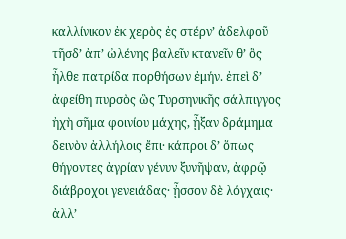καλλίνικον ἐκ χερὸς ἐς στέρνʼ ἀδελφοῦ τῆσδʼ ἀπʼ ὠλένης βαλεῖν κτανεῖν θʼ ὃς ἦλθε πατρίδα πορθήσων ἐμήν. ἐπεὶ δʼ ἀφείθη πυρσὸς ὣς Τυρσηνικῆς σάλπιγγος ἠχὴ σῆμα φοινίου μάχης, ᾖξαν δράμημα δεινὸν ἀλλήλοις ἔπι· κάπροι δʼ ὅπως θήγοντες ἀγρίαν γένυν ξυνῆψαν, ἀφρῷ διάβροχοι γενειάδας· ᾖσσον δὲ λόγχαις· ἀλλʼ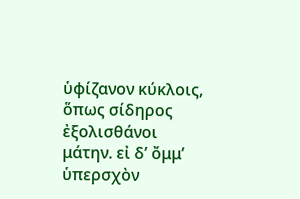ὑφίζανον κύκλοις, ὅπως σίδηρος ἐξολισθάνοι μάτην. εἰ δʼ ὄμμʼ ὑπερσχὸν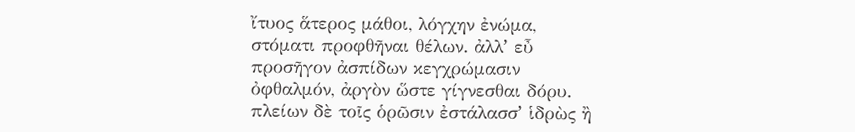ἴτυος ἅτερος μάθοι, λόγχην ἐνώμα, στόματι προφθῆναι θέλων. ἀλλʼ εὖ προσῆγον ἀσπίδων κεγχρώμασιν ὀφθαλμόν, ἀργὸν ὥστε γίγνεσθαι δόρυ. πλείων δὲ τοῖς ὁρῶσιν ἐστάλασσʼ ἱδρὼς ἢ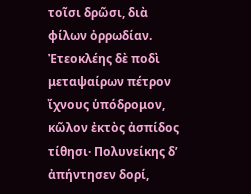τοῖσι δρῶσι, διὰ φίλων ὀρρωδίαν. Ἐτεοκλέης δὲ ποδὶ μεταψαίρων πέτρον ἴχνους ὑπόδρομον, κῶλον ἐκτὸς ἀσπίδος τίθησι· Πολυνείκης δʼ ἀπήντησεν δορί,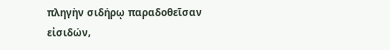πληγὴν σιδήρῳ παραδοθεῖσαν εἰσιδών,